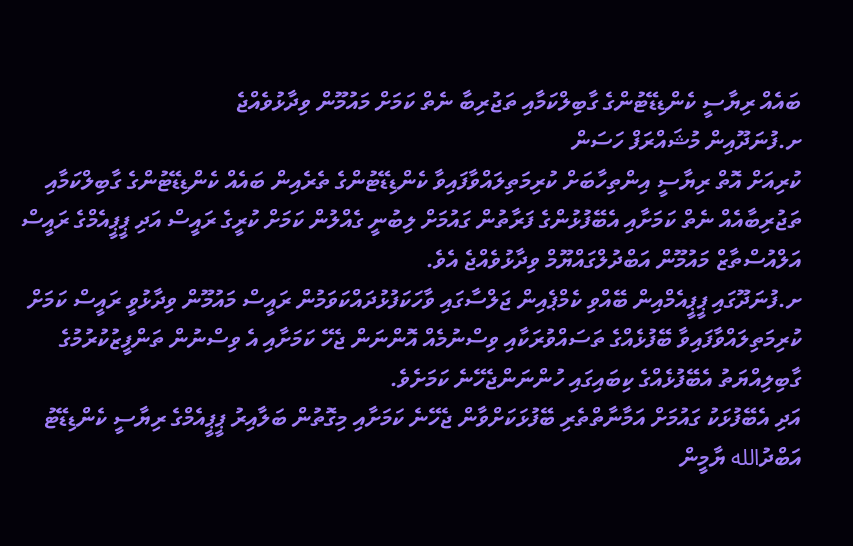ބައެއް ރިޔާސީ ކެންޑިޑޭޓުންގެ ގާބިލްކަމާއި ތަޖުރިބާ ނެތް ކަމަށް މައުމޫން ވިދާޅުވެއްޖެ
ށ.ފުނަދޫއިން މުޝައްރަފް ހަސަން
ކުރިއަށް އޮތް ރިޔާސީ އިންތިހާބަށް ކުރިމަތިލައްވާފައިވާ ކެންޑިޑޭޓުންގެ ތެރެއިން ބައެއް ކެންޑިޑޭޓުންގެ ގާބިލްކަމާއި ތަޖުރިބާއެއް ނެތް ކަމަށާއި އެބޭފުޅުންގެ ފަރާތުން ގައުމަށް ލިބުނީ ގެއްލުން ކަމަށް ކުރީގެ ރައީސް އަދި ޕީޕީއެމްގެ ރައީސް އަލްއުސްތާޒް މައުމޫން އަބްދުލްގައްޔޫމް ވިދާޅުވެއްޖެ އެވެ.
ށ.ފުނަދޫގައި ޕީޕީއެމްއިން ބޭއްވި ކެމްޕެއިން ޖަލްސާގައި ވާހަކަފުޅުދައްކަވަމުން ރައީސް މައުމޫން ވިދާޅުވީ ރައީސް ކަމަށް ކުރިމަތިލައްވާފައިވާ ބޭފުޅެއްގެ ތަސައްވުރަކާއި ވިސްނުމެއް އޮންނަން ޖެހޭ ކަމަށާއި އެ ވިސްނުން ތަންފީޒުކުރުމުގެ ގާބިލިއްޔަތު އެބޭފުޅެއްގެ ކިބައިގައި ހުންނަންޖެހޭނެ ކަމަށެވެ.
އަދި އެބޭފުޅަކު ގައުމަށް އަމާނާތްތެރި ބޭފުޅަކަށްވާން ޖެހޭނެ ކަމަށާއި މިގޮތުން ބަލާއިރު ޕީޕީއެމްގެ ރިޔާސީ ކެންޑިޑޭޓު އަބްދުالله ޔާމީން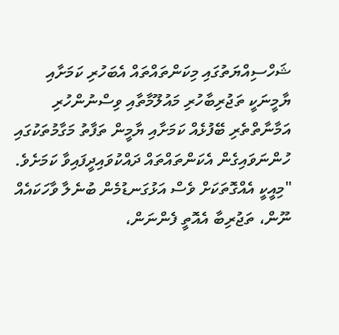ޝަހްސިއްޔަތުގައި މިކަންތައްތައް އެބަހުރި ކަމަށާއި ޔާމީނަކީ ތަޖުރިބާހުރި މައުލޫމާތާއި ވިސްނުންހުރި އަމާނާތްތެރި ބޭފުޅެއް ކަމަށާއި ޔާމީން ތަފާތު މަގާމުތަކުގައި ހުންނަވައިގެން އެކަންތައްތައް ދައްކުވައިދީފައިވާ ކަމަށެވެ.
"މިއީކީ އެއްގޮތަކަށް ވެސް އަޅުގަނޑުމެން ބުނެލާ ވާހަކައެއް ނޫން، ތަޖުރިބާ އެއޮތީ ފެންނަން،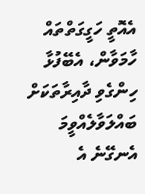އެއޮތީ ހަގީގަތްތައް ހާމަވާން، އެބޭފުޅާ ހިންގެވި ދާއިރާތަކަށް ބައްލަވާލެއްވީމަ އެނގޭނެ އެ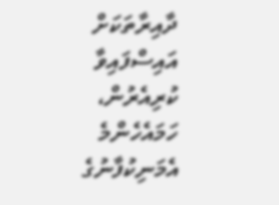ދާއިރާތަކަށް އައިސްފައިވާ ކުރިއެރުން، ހަމައެހެންމެ އެމަނިކުފާނުގެ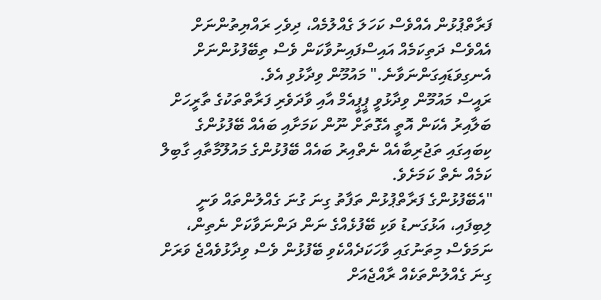ފަރާތްޕުޅުން އެއްވެސް ކަހަލަ ގެއްލުމެއް، ދިވެހި ރައްޔިތުންނަށް އެއްވެސް ދަތިކަމެއް އައިސްފައިނުވާކަން ވެސް ތިބޭފުޅުންނަށް އެނގިވަޑައިގަންނަވާނެ." މައުމޫން ވިދާޅުވި އެވެ.
ރައީސް މައުމޫން ވިދާޅުވީ ޕީޕީއެމް އާއި ވާދަވެރި ފަރާތްތަކުގެ ތާރީހަށް ބަލާއިރު އެކަން އޮތީ އެގޮތަށް ނޫން ކަމަށާއި ބައެއް ބޭފުޅުންގެ ކިބައިގައި ތަޖުރިބާއެއް ނެތްއިރު ބައެއް ބޭފުޅުންގެ މައުލޫމާތާއި ގާބިލް ކަމެއް ނެތް ކަމަށެވެ.
"އެބޭފުޅުންގެ ފަރާތްޕުޅުން ތަފާތު ގިނަ ގުނަ ގެއްލުންތައް ވަނީ ލިބިފައި، އަޅުގަނޑު ވަކި ބޭފުޅެއްގެ ނަން ދަންނަވާކަށް ނެތިން، ނަމަވެސް މިތަނުގައި ވާހަކަދެއްކެވި ބޭފުޅުން ވެސް ވިދާޅުވެއްޖެ ވަރަށް ގިނަ ގެއްލުންތަކެއް ރާއްޖެއަށް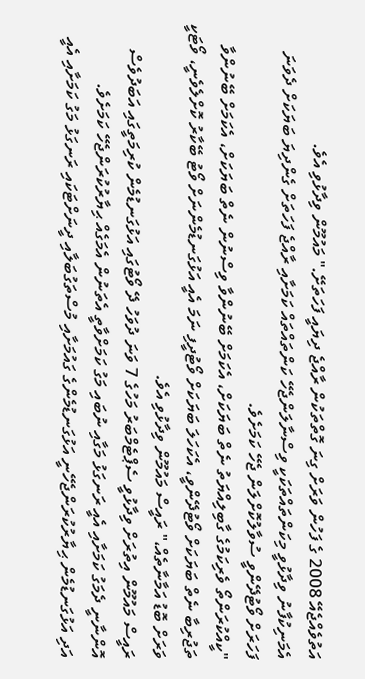އަތުވެއްޖެއޭ 2008 ގެ ފަހުން ވަރަށް ގިނަ ގޮތްތަކުން ރާއްޖެ ދިޔައީ ފަހަތަށޭ." މައުމޫން ވިދާޅުވި އެވެ.
އެމަނިކުފާނު ވިދާޅުވީ މިކަންތައްތަކަކީ ވިސްނާލަންޖެހޭ ކަންތައްތައް ކަމަށާއި ރާއްޖެ ފަހަތަށް ގެންދިޔަ ބަޔަކަށް ދެވަނަ ފަހަރަށް ވޯޓުދޭންވީ ސުވާލުކޮށްލަން ޖެހޭ ކަމަށެވެ.
"ކީއްކުރަންތޯ ވެރިކަމުގެ ގާބިލިއްޔަތު ނެތް ބަޔަކަށް، އެކަމަށް ބޭނުންވާ ވިސްނުން ނެތް ބަޔަކަށް، އެކަމަށް ބޭނުންވާ ތަޖުރިބާ ނެތް ބަޔަކަށް ވޯޓުދޭންވީ، އެކަހަލަ ބަޔަކަށް ވޯޓުދީފި ނަމަ އެއީ އަޅުގަނޑުމެންނަށް ވޯޓު ބޭކާރު ކޮށްލެވެނީ، ވޯޓަކީ ވަރަށް ބޮޑު އަމާނާތެއް،" ރައީސް މައުމޫން ވިދާޅުވި އެވެ.
ރައީސް މައުމޫން އިތުރަށް ވިދާޅުވީ ސެޕްޓެމްބަރު މަހުގެ 7 ވަނަ ދުވަހު ދޭ ވޯޓުގައި އަޅުގަނޑުމެން ކުރިމަތީގައި އަބަދުވެސް އޮންނާނީ ދެމަގު ކަމަށާއި އެއީ ރަނގަޅު މަގާއި ނުބައި މަގު ކަމަށްވާތީ އެތަނުން އެމަގެއް ޙިޔާރުކުރަންޖެހޭ ކަމަށެވެ.
އަދި އަޅުގަނޑުމެން ޙިޔާރުކުރަންޖެހޭނީ އަޅުގަނޑުމެންގެ ގައުމަށާއި މުސްތަގުބަލާއި ދީނަށްޓަކައި ރަނގަޅު މަގު ކަމަށާއި އެއީ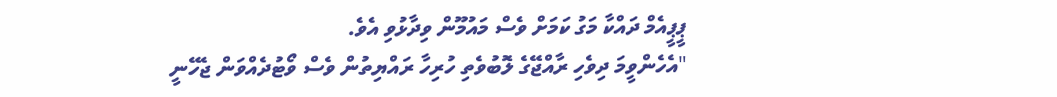ޕީޕީއެމް ދައްކާ މަގު ކަމަށް ވެސް މައުމޫން ވިދާޅުވި އެވެ.
"އެހެންވީމަ ދިވެހި ރާއްޖޭގެ ލޮބުވެތި ހުރިހާ ރައްޔިތުން ވެސް ވޯޓުދެއްވަން ޖެހޭނީ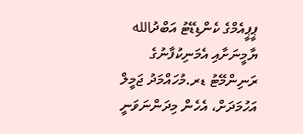ޕީޕީއެމްގެ ކެންޑިޑޭޓު އަބްދުالله ޔާމީނަށާއި އެމަނިކުފާނުގެ ރަނިންމޭޓު ޑރ.މުހައްމަދު ޖަމީލް އަހުމަދަށް، އެހެން މިދަންނަވަނީ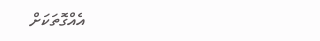އެއްގޮތަކަށް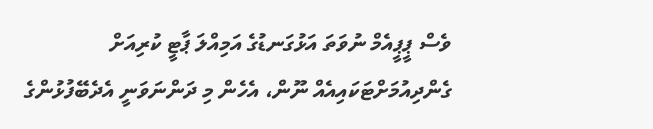ވެސް ޕީޕީއެމް ނުވަތަ އަޅުގަނޑުގެ އަމިއްލަ ޕާޓީ ކުރިއަށް ގެންދިއުމަށްޓަކައިއެއް ނޫން، އެހެން މި ދަންނަވަނީ އެދެބޭފުޅުންގެ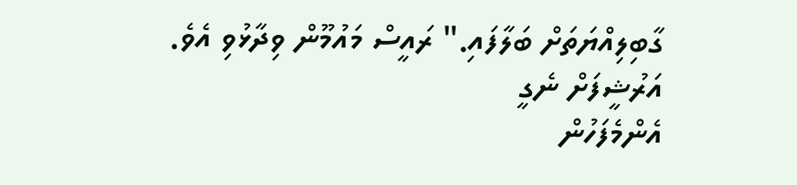ގާބިލިއްޔަތަށް ބަލާފައި." ރައީސް މައުމޫން ވިދާޅުވި އެވެ.
އަރުޝީފަށް ނެގީ
އެންމެފަހުން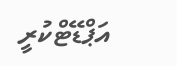އަޕްޑޭޓްކުރީ